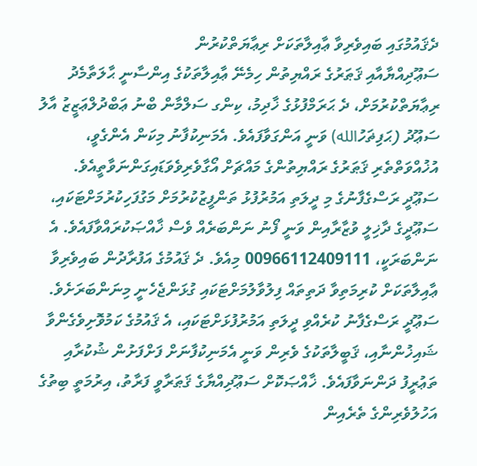ދެޤައުމުގައި ބައިވެރިވާ ޢާއިލާތަކަށް ރިޢާޔަތްކުރުން
ސަޢޫދިއްޔާއާއި ޤަޠަރުގެ ރައްޔިތުން ހިމެނޭ ޢާއިލާތަކުގެ އިންސާނީ ޙާލަތާމެދު ރިޢާޔަތްކުރުމަށް، ދެ ޙަރަމްފުޅުގެ ޚާދިމު، ކިންގ ސަލްމާން ބްނު ޢަބްދުލްޢަޒީޒު އާލު ސަޢޫދު (ޙަފިޡަހުالله) ވަނީ އަންގަވާފައެވެ. އެމަނިކުފާނު މިކަން އެންގެވީ، އުޚުއްވަތްތެރި ޤަޠަރުގެ ރައްޔިތުންގެ މައްޗަށް އޯގާވެރިވެވަޑައިގަންނަވާތީއެވެ.
ސަޢޫދީ ރަސްގެފާނުގެ މި ދީލަތި އަމުރުފުޅު ތަންފީޒުކުރުމަށް މަގުފަހިކުރުމަށްޓަކައި، ސަޢޫދީގެ ދާޚިލީ ވުޒާރާއިން ވަނީ ފޯނު ނަންބަރެއް ވެސް ޚާއްޞަކުރައްވާފައެވެ. އެ ނަންބަރަކީ، 00966112409111 މިއެވެ. ދެ ޤައުމުގެ އަފުރާދުން ބައިވެރިވާ ޢާއިލާތަކަށް ކުރިމަތިވާ ދަތިތައް ފިލުވާލުމަށްޓަކައި ގުޅަންޖެހެނީ މިނަންބަރަށެވެ.
ސަޢޫދީ ރަސްގެފާނު ކުރެއްވި ދީލަތި އަމުރުފުޅަށްޓަކައި، އެ ޤައުމުގެ ކަމުވޮށިވެގެންވާ ޝައިޚުންނާއި، ޤަބީލާތަކުގެ ވެރިން ވަނީ އެމަނިކުފާނަށް ފަށްފަށުން ޝުކުރާއި ތަޢުރީފު ދަންނަވާފައެވެ. ޚާއްޞަކޮށް ސަޢޫދިއްޔާގެ ޤަޠަރާވީ ފަރާތު، އިރުމަތީ ބިތުގެ އަހުލުވެރިންގެ ތެރެއިން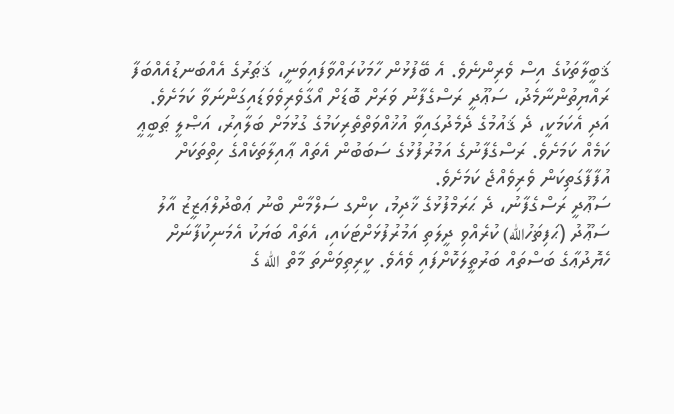ޤަބީލާތަކުގެ އިސް ވެރިންނެވެ. އެ ބޭފުޅުން ހާމަކުރައްވާފައިވަނީ، ޤަޠަރުގެ އެއްބަނޑުއެއްބަފާ ރައްޔިތުންނާމެދު، ސަޢޫދީ ރަސްގެފާނު ވަރަށް ބޮޑަށް އޯގާވެރިވެވަޑައިގަންނަވާ ކަމަށެވެ. އަދި އެކަމަކީ، ދެ ޤައުމުގެ ދެމެދުގައިވާ އުޚުއްވަތްތެރިކަމުގެ ގުޅުމަށް ބަލާއިރު، އަޞްލީ ޠަބީޢީ ކަމެއް ކަމަށެވެ. ރަސްގެފާނުގެ އަމުރުފުޅުގެ ސަބަބުން އެތައް ޢާއިލާތަކެއްގެ ހިތްތަކަށް އުފާފާގަތިކަން ވެރިވެއްޖެ ކަމަށެވެ.
ސަޢޫދީ ރަސްގެފާނު، ދެ ޙަރަމްފުޅުގެ ޚާދިމު، ކިންގ ސަލްމާން ބްނު ޢަބްދުލްޢަޒީޒު އާލު ސަޢޫދު (ޙަފިޡަހުالله) ކުރެއްވި ދީލަތި އަމުރުފުޅަށްޓަކައި، އެތައް ބަޔަކު އެމަނިކުފާނަށް ހެޔޮދުޢާގެ ބަސްތައް ބަރުތީލަކޮށްފައި ވެއެވެ. ކީރިތިވަންތަ މާތް الله ގެ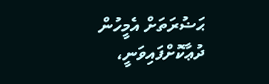ޙަޟުރަތަށް އެމީހުން ދުޢާކޮށްފައިވަނީ،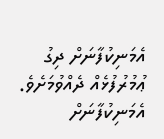އެމަނިކުފާނަށް ދިގު ޢުމުރުފުޅެއް ދެއްވުމަށެވެ. އެމަނިކުފާނަށް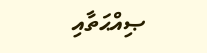ޞިއްޙަތާއި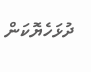ދުޅަހެޔޮކަން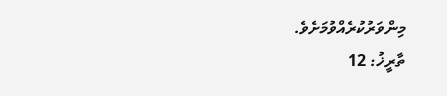މިންވަރުކުރެއްވުމަށެވެ.
ތާރީޚު: 12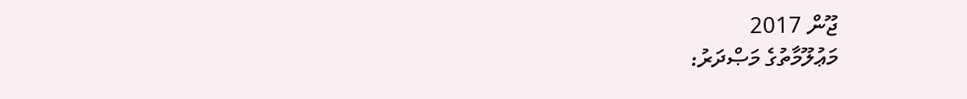ޖޫން 2017
މަޢުލޫމާތުގެ މަޞްދަރު: